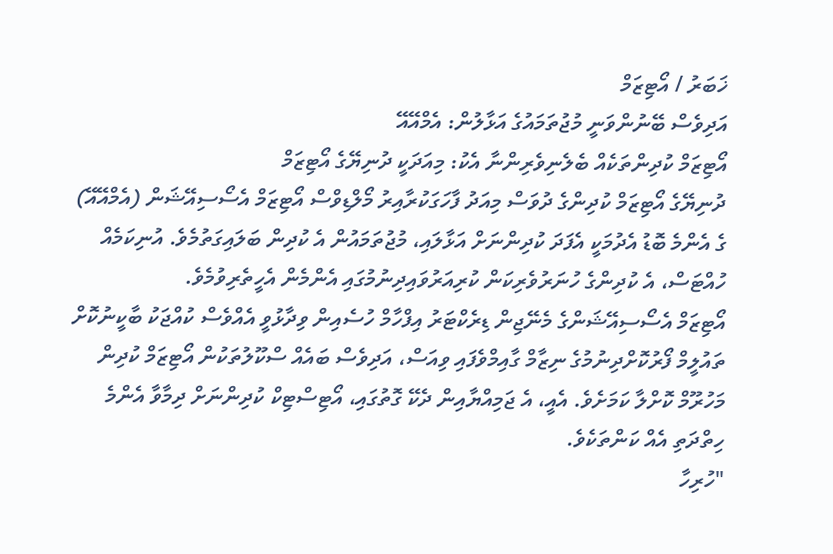ޚަބަރު / އޯޓިޒަމް
އަދިވެސް ބޭނުންވަނީ މުޖުތަމައުގެ އަޅާލުން: އެމްއޭއޭ
އޯޓިޒަމް ކުދިންތަކެއް ބެލެނިވެރިންނާ އެކު: މިއަދަކީ ދުނިޔޭގެ އޯޓިޒަމް
ދުނިޔޭގެ އޯޓިޒަމް ކުދިންގެ ދުވަސް މިއަދު ފާހަގަކުރާއިރު މޯލްޑިވްސް އޯޓިޒަމް އެސޯސިއޭޝަން (އެމްއޭއޭ) ގެ އެންމެ ބޮޑު އެދުމަކީ އެފަދަ ކުދިންނަށް އަޅާލައި، މުޖުތަމައުން އެ ކުދިން ބަލައިގަތުމެވެ. އުނިކަމެއް ހުއްޓަސް، އެ ކުދިންގެ ހުނަރުވެރިކަން ކުރިއަރުވައިދިނުމުގައި އެންމެން އެހީތެރިވުމެވެ.
އޯޓިޒަމް އެސޯސިއޭޝަންގެ މެނޭޖިން ޑިރެކްޓަރު އިފްހާމް ހުސެއިން ވިދާޅުވީ އެއްވެސް ކުއްޖަކު ބާކީނުކޮށް ތައުލީމް ފޯރުކޮށްދިނުމުގެ ނިޒާމް ގާއިމްވެފައި ވިއަސް، އަދިވެސް ބައެއް ސްކޫލުތަކުން އޯޓިޒަމް ކުދިން މަހުރޫމް ކޮށްލާ ކަމަށެވެ. އެއީ، އެ ޖަމިއްޔާއިން ދެކޭ ގޮތުގައި، އޯޓިސްޓިކް ކުދިންނަށް ދިމާވާ އެންމެ ހިތްދަތި އެއް ކަންތަކެވެ.
"ހުރިހާ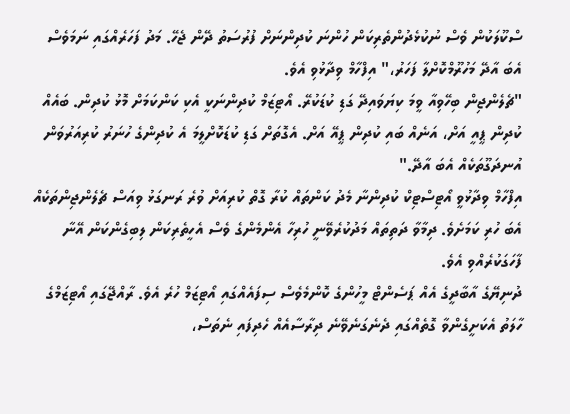ސްކޫލަކުން ވެސް ނުކުޅެދުންތެރިކަން ހުންނަ ކުދިންނަށް ފުރުސަތު ދޭން ޖެހޭ. މަދު ފަހަރެއްގައި ނަމަވެސް އެބަ އާދޭ މަހުރޫމްކޮށްލާ ފަހަރު،" އިފްހާމް ވިދާޅުވި އެވެ.
"ޗެލެންޖިން ބިހޭވިއާ ވީމަ ކިޔަވައިދޭ ގަޑި ކުޑަކުރޭ. އޯޓިޒަމް ކުދިންނަކީ އެކި ކަންކަމަށް މޮޅު ކުދިން. ބައެއް ކުދިން ޕީއީ އަށް، އަނެއް ބައި ކުދިން ޕީއޭ އަށް. އެގޮތަށް ގަޑި ކުޑަކޮށްލީމަ އެ ކުދިންގެ ހުނަރު ކުރިއަރުވަން އުނދަގޫތަކެއް އެބަ އާދޭ."
އިފްހާމް ވިދާޅުވީ އޯޓިސްޓިކް ކުދިންނާ މެދު ކަންތައް ކުރާ ގޮތް ކުރިއަށް ވުރެ ރަނގަޅު ވިއަސް ޗެލެންޖިންތަކެއް އެބަ ހުރި ކަމަށެވެ. ދިމާވާ ދަތިތައް މަދުކުރެވޭނީ ހުރިހާ އެންމެންގެ ވެސް އެހީތެރިކަން ލިބިގެންކަން އޭނާ ފާހަގަކުރެއްވި އެވެ.
ދުނިޔޭގެ އާބާދީގެ އެއް ޕަސެންޓް މީހުންގެ ކޮންމެވެސް ސިފައެއްގައި އޯޓިޒަމް ހުރެ އެވެ. ރާއްޖޭގައި އޯޓިޒަމްގެ ހާލަތު އެކަށީގެންވާ ގޮތެއްގައި ދެނެގަނެވޭނެ ދިރާސާއެއް ހެދިފައި ނެތަސް،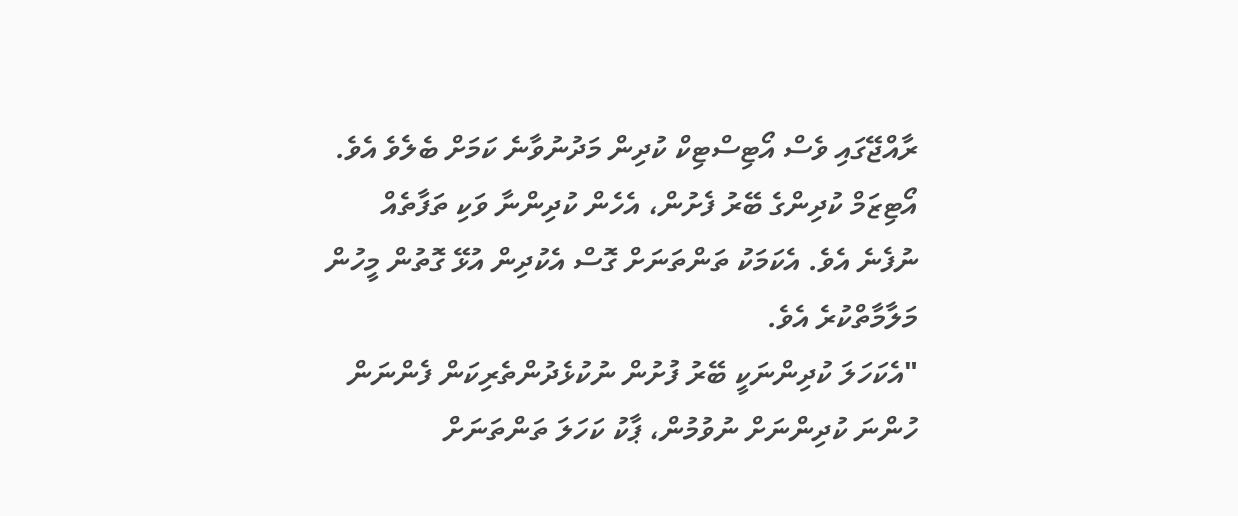ރާއްޖޭގައި ވެސް އޯޓިސްޓިކް ކުދިން މަދުނުވާނެ ކަމަށް ބެލެވެ އެވެ.
އޯޓިޒަމް ކުދިންގެ ބޭރު ފެށުން، އެހެން ކުދިންނާ ވަކި ތަފާތެއް ނުފެނެ އެވެ. އެކަމަކު ތަންތަނަށް ގޮސް އެކުދިން އުޅޭ ގޮތުން މީހުން މަލާމާތްކުރެ އެވެ.
"އެކަހަލަ ކުދިންނަކީ ބޭރު ފުށުން ނުކުޅެދުންތެރިކަން ފެންނަން ހުންނަ ކުދިންނަށް ނުވުމުން، ޕާކު ކަހަލަ ތަންތަނަށް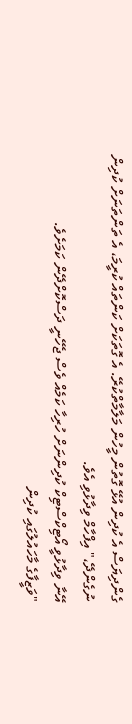ގެންދިޔަސް އެ ކުދިން އުޅޭ ގޮތުން މީހުން މަލާމާތްކުރޭ. އެ ގޮތަކަށް ކަންތައް ކުރީމަ، އެ ތަންތަނަށް ކުދިން ނުގެންދޭ،" އިފްހާމް ވިދާޅުވި އެވެ.
އޭނާ ވިދާޅުވީ އޯޓިކްސްޓިކް ކުދިންނަށް ހުރިހާ ކަމެއް ވެސް ޖެހޭނީ ދަސްކޮށްދޭން ކަމަށެވެ.
"ވަޒީފާގެ މާހައުލުގައި ކުދިން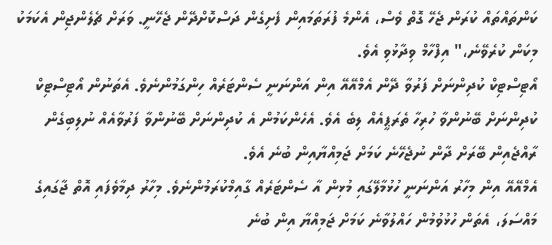ކަންތައްތައް ކުރަން ޖެހޭ ގޮތް ވެސް، އެންމެ ފުރަތަމައިން ފެށިގެން ދަސްކޮށްދޭން ޖެހޭނީ. ވަރަށް ޗެލެންޖިން އެކަމަކު މިކަން ކުރެވޭނެ،" އިފްހާމް ވިދާޅުވި އެވެ.
އޯޓިސްޓިކް ކުދިންނަށް ފަރުވާ ދޭން އެމްއޭއޭ އިން އަންނަނީ ސެންޓަރެއް ހިންގަމުންނެވެ. އެތަނުން އޯޓިސްޓިކް ކުދިންނަށް ބޭނުންވާ ހުރިހާ ތެރަޕީއެއް ލިބެ އެވެ. އެހެންކަމުން އެ ކުދިންނަށް ބޭނުންވާ ފަރުވާއެއް ނުލިބިގެން ރާއްޖެއިން ބޭރަށް ދާން ނުޖެހޭނެ ކަމަށް ޖަމިއްޔާއިން ބުނެ އެވެ.
އެމްއޭއޭ އިން މިހާރު އަންނަނީ ހުޅުމާލޭގައި މުޅިން އާ ސެންޓަރެއް ގާއިމްކުރަމުންނެވެ. މިހާރު ދިމާވެފައި އޮތް ޖާގައިގެ މައްސަލަ، އެތަން ހުޅުވުމުން ހައްލުވާނެ ކަމަށް ޖަމިއްޔާ އިން ބުނެ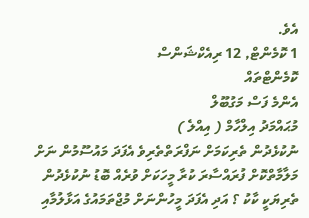އެވެ.
1 ކޮމެންޓް, 12 ރިއެކްޝަންސް
ކޮމެންޓްތައް
އެންމެ ފަސް މަގުބޫލް
މުޙައްމަދު އިލްހާމް ( އިއްލެ )
ނުކުޅެދުން ތެރިކަމަށް ނަފްރަތްތެރިވެ އެފަދަ މައުސޫމުން ނަށް މަލާމާތްކޮށް ފުރައްސާރަ ކުރާ މީހަކަށް ވުރެއް ބޮޑު ނުކުޅެދުން ތެރިޔަކީ ކާކު ؟ އަދި އެފަދަ މީހުންނަށް މުޖްތަމައުގެ އަޅާލުމާއި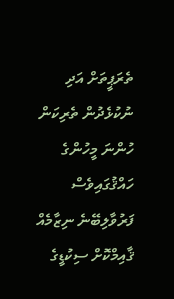ތެރަޕީތަށް އަދި ނުކުޅެދުން ތެރިކަން ހުންނަ މީހުންގެ ހައްޤުގައިވެސް ފަރުވާލިބޭނެ ނިޒާމެއް ޤާއިމްކޮށް ސިކުޑީގެ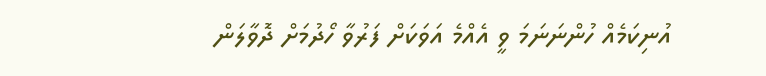އުނިކަމެއް ހުންނަނަމަ ވީ އެއްމެ އަވަކަށް ފަރުވާ ހޯދުމަށް ދޮވާލަން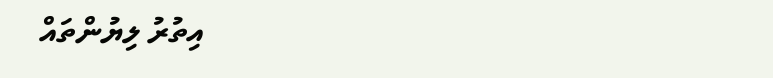އިތުރު ލިޔުންތައް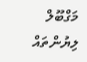މަގްބޫލް ލިޔުންތައް